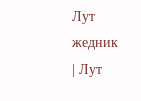Лут жедник
| Лут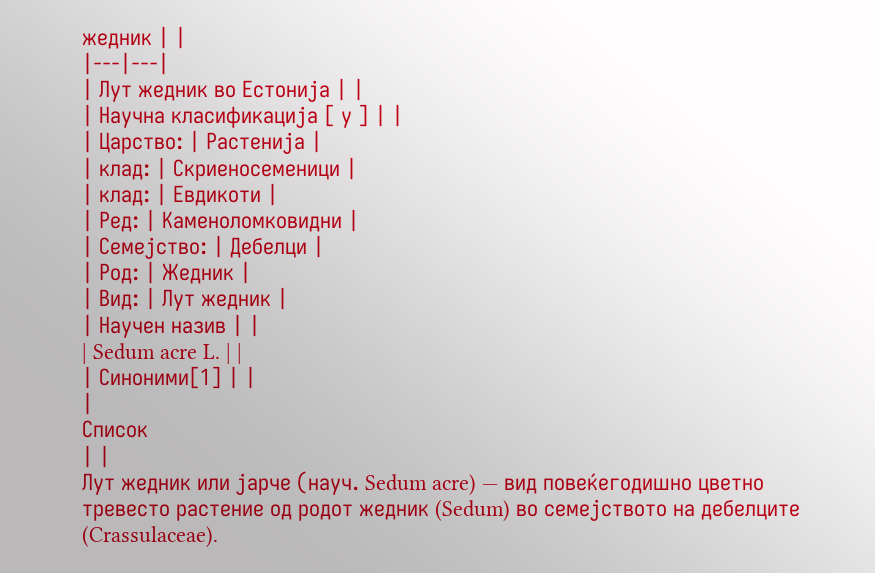жедник | |
|---|---|
| Лут жедник во Естонија | |
| Научна класификација [ у ] | |
| Царство: | Растенија |
| клад: | Скриеносеменици |
| клад: | Евдикоти |
| Ред: | Каменоломковидни |
| Семејство: | Дебелци |
| Род: | Жедник |
| Вид: | Лут жедник |
| Научен назив | |
| Sedum acre L. | |
| Синоними[1] | |
|
Список
| |
Лут жедник или јарче (науч. Sedum acre) — вид повеќегодишно цветно тревесто растение од родот жедник (Sedum) во семејството на дебелците (Crassulaceae).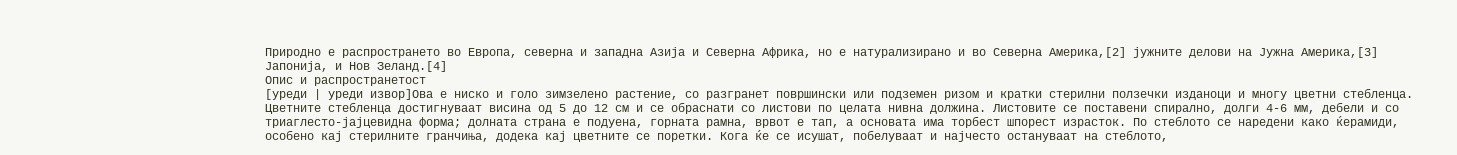Природно е распространето во Европа, северна и западна Азија и Северна Африка, но е натурализирано и во Северна Америка,[2] јужните делови на Јужна Америка,[3] Јапонија, и Нов Зеланд.[4]
Опис и распространетост
[уреди | уреди извор]Ова е ниско и голо зимзелено растение, со разгранет површински или подземен ризом и кратки стерилни ползечки изданоци и многу цветни стебленца. Цветните стебленца достигнуваат висина од 5 до 12 см и се обраснати со листови по целата нивна должина. Листовите се поставени спирално, долги 4-6 мм, дебели и со триаглесто-јајцевидна форма; долната страна е подуена, горната рамна, врвот е тап, а основата има торбест шпорест израсток. По стеблото се наредени како ќерамиди, особено кај стерилните гранчиња, додека кај цветните се поретки. Кога ќе се исушат, побелуваат и најчесто остануваат на стеблото,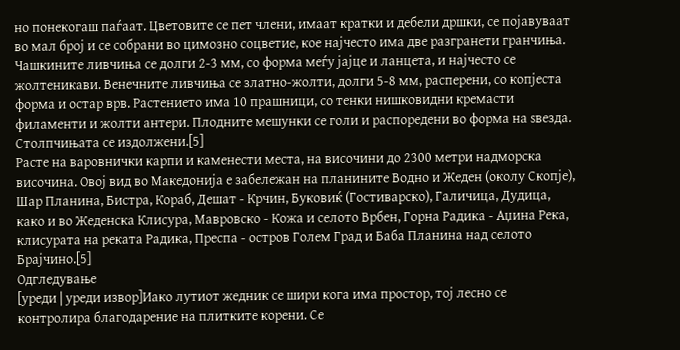но понекогаш паѓаат. Цветовите се пет члени, имаат кратки и дебели дршки, се појавуваат во мал број и се собрани во цимозно соцветие, кое најчесто има две разгранети гранчиња. Чашкините ливчиња се долги 2-3 мм, со форма меѓу јајце и ланцета, и најчесто се жолтеникави. Венечните ливчиња се златно-жолти, долги 5-8 мм, расперени, со копјеста форма и остар врв. Растението има 10 прашници, со тенки нишковидни кремасти филаменти и жолти антери. Плодните мешунки се голи и распоредени во форма на ѕвезда. Столпчињата се издолжени.[5]
Расте на варовнички карпи и каменести места, на височини до 2300 метри надморска височина. Овој вид во Македонија е забележан на планините Водно и Жеден (околу Скопје), Шар Планина, Бистра, Кораб, Дешат - Крчин, Буковиќ (Гостиварско), Галичица, Дудица, како и во Жеденска Клисура, Мавровско - Кожа и селото Врбен, Горна Радика - Аџина Река, клисурата на реката Радика, Преспа - остров Голем Град и Баба Планина над селото Брајчино.[5]
Одгледување
[уреди | уреди извор]Иако лутиот жедник се шири кога има простор, тој лесно се контролира благодарение на плитките корени. Се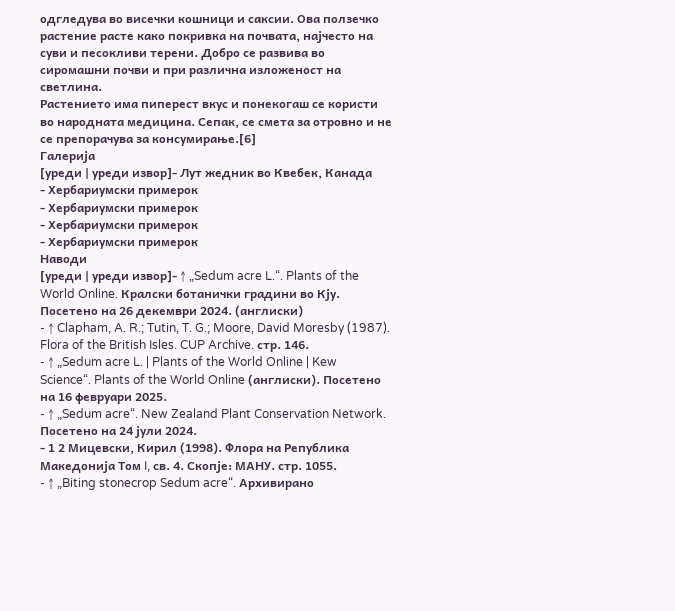одгледува во висечки кошници и саксии. Ова ползечко растение расте како покривка на почвата, најчесто на суви и песокливи терени. Добро се развива во сиромашни почви и при различна изложеност на светлина.
Растението има пиперест вкус и понекогаш се користи во народната медицина. Сепак, се смета за отровно и не се препорачува за консумирање.[6]
Галерија
[уреди | уреди извор]- Лут жедник во Квебек, Канада
- Хербариумски примерок
- Хербариумски примерок
- Хербариумски примерок
- Хербариумски примерок
Наводи
[уреди | уреди извор]- ↑ „Sedum acre L.“. Plants of the World Online. Кралски ботанички градини во Кју. Посетено на 26 декември 2024. (англиски)
- ↑ Clapham, A. R.; Tutin, T. G.; Moore, David Moresby (1987). Flora of the British Isles. CUP Archive. стр. 146.
- ↑ „Sedum acre L. | Plants of the World Online | Kew Science“. Plants of the World Online (англиски). Посетено на 16 февруари 2025.
- ↑ „Sedum acre“. New Zealand Plant Conservation Network. Посетено на 24 јули 2024.
- 1 2 Мицевски, Кирил (1998). Флора на Република Македонија Том I, св. 4. Скопје: МАНУ. стр. 1055.
- ↑ „Biting stonecrop Sedum acre“. Архивирано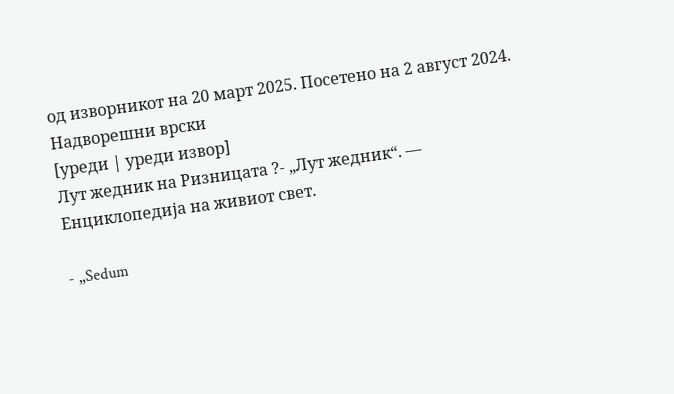од изворникот на 20 март 2025. Посетено на 2 август 2024.
Надворешни врски
[уреди | уреди извор]
Лут жедник на Ризницата ?- „Лут жедник“. — Енциклопедија на живиот свет.

- „Sedum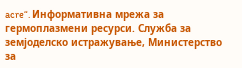acre“. Информативна мрежа за гермоплазмени ресурси. Служба за земјоделско истражување, Министерство за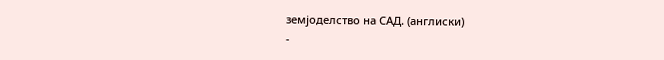земјоделство на САД. (англиски)
-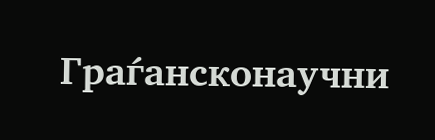Граѓансконаучни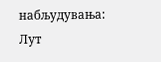набљудувања: Лут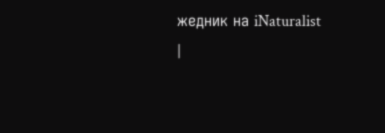жедник на iNaturalist
|